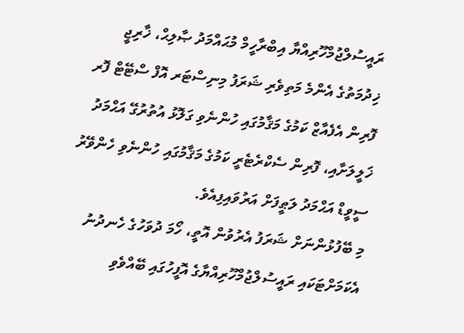ރައީސުލްޖުމްހޫރިއްޔާ އިބްރާހީމް މުޙައްމަދު ޞާލިޙް، ޚާރިޖީ ޚިދުމަތުގެ އެންމެ މަތިވެރި ޝަރަފު މިނިސްޓަރ އޮފް ސްޓޭޓް ފޮރ ފޮރިން އެފެއާޒް ކަމުގެ މަޤާމުގައި ހުންނެވި ގަލޮޅު އުތުރުގޭ އަޙްމަދު ޚަލީލަށާއި، ފޮރިން ސެކްރެޓެރީ ކަމުގެ މަޤާމުގައި ހުންނެވި ހެންވޭރު ސީވީޑް އަޙްމަދު ލަޠީފަށް އަރުވައިފިއެވެ.
މި ބޭފުޅުންނަށް ޝަރަފު އެރުވުން އޮތީ، ހޯމަ ދުވަހުގެ ހެނދުނު އެކަމަށްޓަކައި ރައީސުލްޖުމްހޫރިއްޔާގެ އޮފީހުގައި ބޭއްވެވި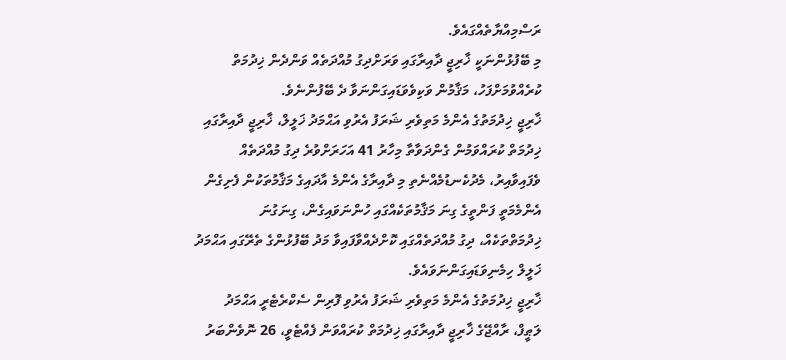ރަސްމިއްޔާތެއްގައެވެ.
މި ބޭފުޅުންނަކީ ޚާރިޖީ ދާއިރާގައި ވަރަށްދިގު މުއްދަތެއް ވަންދެން ޚިދުމަތް ކުރެއްވުމަށްފަހު، މަޤާމުން ވަކިވެވަޑައިގަންނަވާ ދެ ބޭފުންނެވެ.
ޚާރިޖީ ޚިދުމަތުގެ އެންމެ މަތިވެރި ޝަރަފު އެރުވި އަޙްމަދު ޚަލީލް، ޚާރިޖީ ދާއިރާގައި ޚިދުމަތް ކުރައްވަމުން ގެންދަވާތާ މިހާރު 41 އަހަރަށްވުރެ ދިގު މުއްދަތެއް ވެފައިވާއިރު، މެދުކެނޑުމެއްނެތި މި ދާއިރާގެ އެންމެ އާދައިގެ މަޤާމުތަކުން ފެށިގެން އެންމެމަތީ ފަންތީގެ ގިނަ މަޤާމުތަކެއްގައި ހުންނަވައިގެން، ގިނަގުނަ ޚިދުމަތްތަކެއް، ދިގު މުއްދަތެއްގައި ކޮށްދެއްވާފައިވާ މަދު ބޭފުޅުންގެ ތެރޭގައި އަޙްމަދު ޚަލީލް ހިމެނިވަޑައިގަންނަވައެވެ.
ޚާރިޖީ ޚިދުމަތުގެ އެންމެ މަތިވެރި ޝަރަފު އެރުވި ފޮރިން ސެކްރެޓެރީ އަޙްމަދު ލަޠީފް، ރާއްޖޭގެ ޚާރިޖީ ދާއިރާގައި ޚިދުމަތް ކުރައްވަން ފެއްޓެވީ، 26 ނޮވެންބަރު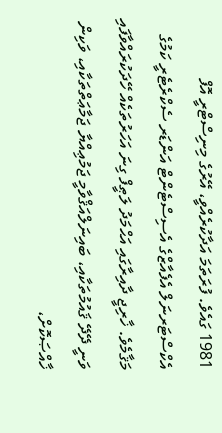1981 ގައެވެ. ފުރަތަމަ އަދާކުރެއްވީ، އޭރުގެ މިނިސްޓްރީ އޮފް އެކްސްޓަރނަލް އެފެއާޒްގެ އެސިސްޓެންޓް އަންޑަރ ސެކްރެޓެރީ ކަމުގެ މަޤާމެވެ. ޚާރިޖީ ދާއިރާގައި އަޙްމަދު ލަޠީފް ގިނަ އަހަރުތަކެއް ހޭދަކުރައްވާފައި ވަނީ ދޭދޭ ޤައުމުތަކާއި، ބައިނަލްއަޤްވާމީ ޖަމުޢިއްޔާ ޖަމާޢަތްތަކާއި، ވަކިން ޚާއްޞަކޮށް،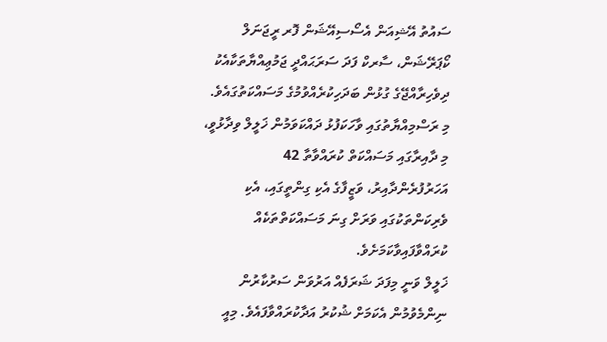ސައުތު އޭޝިއަން އެސޯސިއޭޝަން ފޮރ ރީޖަނަލް ކޯޕަރޭޝަން، ސާރކް ފަދަ ސަރަޙައްދީ ޖަމުޢިއްޔާތަކާއެކު ދިވެހިރާއްޖޭގެ ގުޅުން ބަދަހިކުރެއްވުމުގެ މަސައްކަތުގައެވެ.
މި ރަސްމިއްޔާތުގައި ވާހަކަފުޅު ދައްކަވަމުން ޚަލީލް ވިދާޅުވީ، މި ދާއިރާގައި މަސައްކަތް ކުރައްވާތާ 42 އަހަރުފުރެންދާއިރު، ވަޒީފާގެ އެކި ގިންތީގައި، އެކި ވެރިކަންތަކުގައި ވަރަށް ގިނަ މަސައްކަތްތަކެއް ކުރައްވާފައިވާކަމަށެވެ.
ޚަލީލް ވަނީ މިފަދަ ޝަރަފެއް އަރުވަން ސަރުކާރުން ނިންމެވުމުން އެކަމަށް ޝުކުރު އަދާކުރައްވާފައެވެ. މިއީ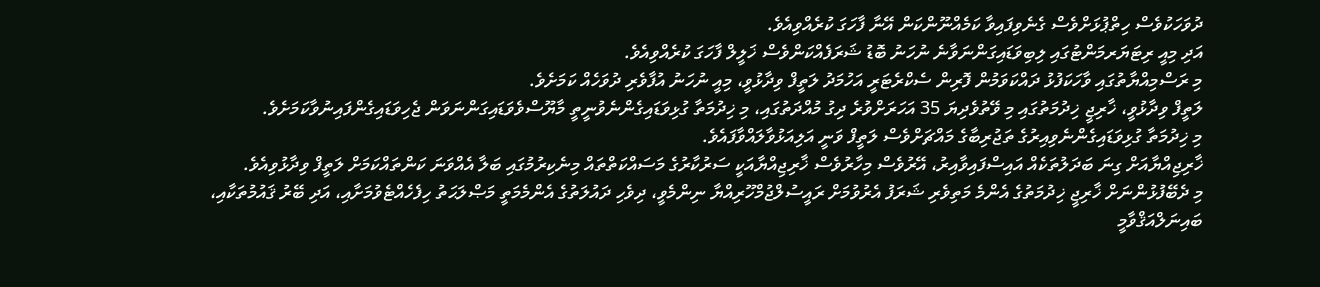ދުވަހަކުވެސް ހިތްޕުޅަށްވެސް ގެނެވިފައިވާ ކަމެއްނޫންކަން އޭނާ ފާހަގަ ކުރެއްވިއެވެ.
އަދި މިއީ ރިޓަޔަރމަންޓުގައި ލިބިވަޑައިގަންނަވާނެ ނުހަނު ބޮޑު ޝަރަފެއްކަންވެސް ޚަލީލް ފާހަގަ ކުރެއްވިއެވެ.
މި ރަސްމިއްޔާތުގައި ވާހަކަފުޅު ދައްކަވަމުން ފޮރިން ސެކްރެޓަރީ އަހުމަދު ލަތީފް ވިދާޅުވީ، މިއީ ނުހަނު އުފާވެރި ދުވަހެއް ކަމަށެވެ.
ލަތީފް ވިދާޅުވީ، ޚާރިޖީ ޚިދުމަތުގައި މި ވޭތުވެދިޔަ 35 އަހަރަށްވުރެ ދިގު މުއްދަތުގައި، މި ޚިދުމަތާ ގުޅިވަޑައިގެންނެވުނީތީ މާޔޫސްވެވަޑައިގަންނަވަން ޖެހިވަޑައިގެންފައިނުވާކަމަށެވެ.
މި ޚިދުމަތާ ގުޅިވަޑައިގެންނެވިއިރުގެ ތަޖުރިބާގެ މައްޗަށްވެސް ލަތީފް ވަނީ އަލިއަޅުވާލައްވާފައެވެ.
ޚާރިޖިއްޔާއަށް ގިނަ ބަދަލުތަކެއް އައިސްފައިވާއިރު، އޭރުވެސް މިހާރުވެސް ޚާރިޖިއްޔާއަކީ ސަރުކާރުގެ މަސައްކަތްތައް މިނެކިރުމުގައި ބަލާ އެއްވަނަ ކަންތައްކަމަށް ލަތީފް ވިދާޅުވިއެވެ.
މި ދެބޭފުޅުންނަށް ޚާރިޖީ ޚިދުމަތުގެ އެންމެ މަތިވެރި ޝަރަފު އެރުވުމަށް ރައީސުލްޖުމްހޫރިއްޔާ ނިންމެވީ، ދިވެހި ދައުލަތުގެ އެންމެމަތީ މަޞްލަޙަތު ހިފެހެއްޓެވުމަށާއި، އަދި ބޭރު ޤައުމުތަކާއި، ބައިނަލްއަޤްވާމީ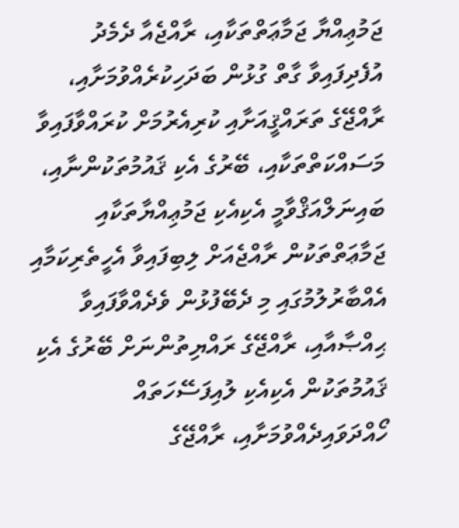ޖަމުޢިއްޔާ ޖަމާޢަތްތަކާއި، ރާއްޖެއާ ދެމެދު އުފެދިފައިވާ ގާތް ގުޅުން ބަދަހިކުރެއްވުމަށާއި، ރާއްޖޭގެ ތަރައްޤީއަށާއި ކުރިއެރުމަށް ކުރައްވާފައިވާ މަސައްކަތްތަކާއި، ބޭރުގެ އެކި ޤައުމުތަކުންނާއި، ބައިނަލްއަޤްވާމީ އެކިއެކި ޖަމުޢިއްޔާތަކާއި ޖަމާޢަތްތަކުން ރާއްޖެއަށް ލިބިފައިވާ އެހީތެރިކަމާއި އެއްބާރުލުމުގައި މި ދެބޭފުޅުން ވެދެއްވާފައިވާ ޙިއްޞާއާއި، ރާއްޖޭގެ ރައްޔިތުންނަށް ބޭރުގެ އެކި ޤައުމުތަކުން އެކިއެކި ލުއިފަސޭހަތައް ހޯއްދަވައިދެއްވުމަށާއި، ރާއްޖޭގެ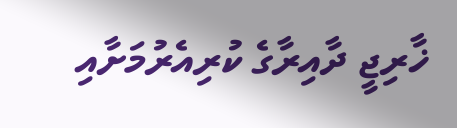ޚާރިޖީ ދާއިރާގެ ކުރިއެރުމަށާއި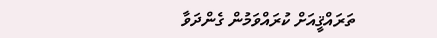ތަރައްޤީއަށް ކުރައްވަމުން ގެންދަވާ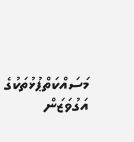މަސައްކަތްޕުޅުތަކުގެ އަގުވަޒަން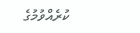ކުރެއްވުމުގެ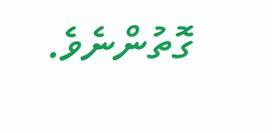ގޮތުންނެވެ.